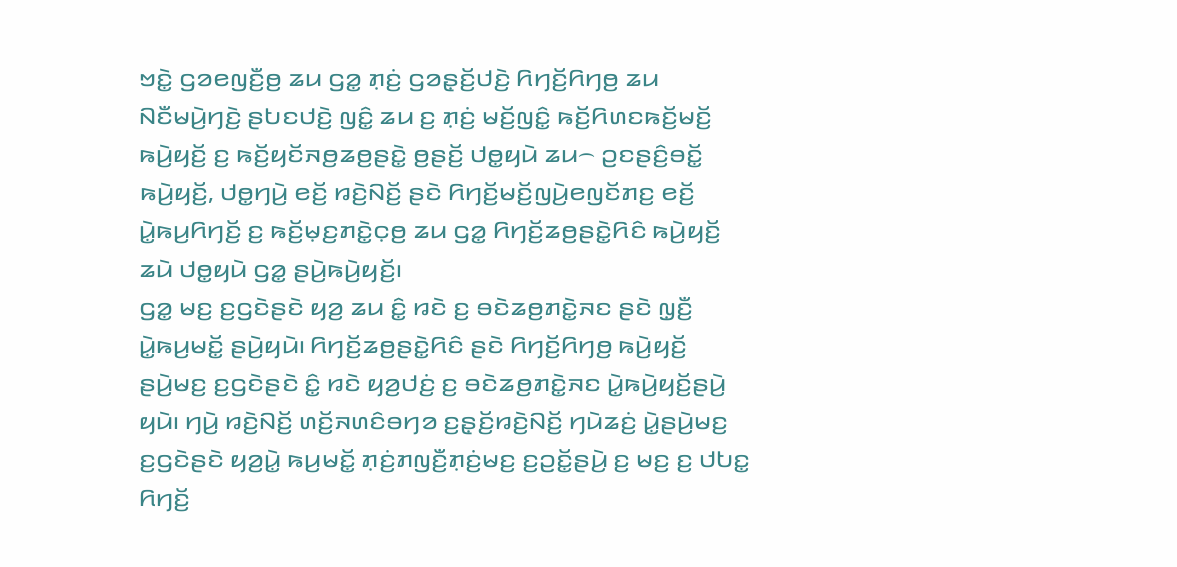ꤠꤢꤧ꤭ ꤞꤤꤕꤜꤢꤪ꤬ꤥ꤬ ꤘꤣ ꤞꤤ꤭ ꤊ꤫ꤢꤦ꤬ ꤞꤤꤔ꤫ꤢꤩ꤬ꤓꤢꤧ꤬ ꤖꤚꤢꤩ꤬ꤖꤚꤥ꤬ ꤘꤣ ꤡꤢꤪꤗꤣꤧ꤬ꤚꤢꤧ꤬ ꤔꤝꤢꤓꤢꤧ꤬ ꤜꤢꤨ꤭ ꤘꤣ ꤢ꤬ ꤊ꤫ꤢꤦ꤬ ꤗꤢꤩ꤬ꤜꤢꤨ꤭ ꤒꤢꤩ꤬ꤖꤛꤢꤒꤢꤩ꤬ꤗꤢꤩ꤬ ꤒꤣꤧ꤬ꤟꤢꤩ꤬ ꤢ꤬ ꤒꤢꤩ꤬ꤟꤢꤩꤏꤥ꤬ꤘꤥ꤬ꤔꤢꤧ꤭ ꤥ꤬ꤔꤢꤩ꤬ ꤓꤥ꤭ꤟꤣꤧ ꤘꤣ꤮ ꤑꤢꤔꤢꤨ꤬ꤋꤢꤩ꤭ ꤒꤣꤧ꤬ꤟꤢꤩ꤬, ꤓꤥ꤭ꤚꤣꤧ꤬ ꤕꤢꤩ꤬ ꤙꤢꤧ꤬ꤡꤢꤩ꤬ ꤔꤢꤧ ꤖꤚꤢꤩ꤬ꤗꤢꤩ꤬ꤜꤣꤧ꤬ꤕꤜꤢꤩꤊꤢ꤬ ꤕꤢꤩ꤬ ꤣꤧ꤭ꤒꤣ꤬ꤖꤚꤢꤩ꤬ ꤢ꤬ ꤒꤢꤩ꤬ꤗ꤫ꤢ꤬ꤊꤢꤧ꤭ꤍ꤫ꤥ꤬ ꤘꤣ ꤞꤤ꤭ ꤖꤚꤢꤩ꤬ꤘꤥ꤬ꤔꤢꤧ꤭ꤖꤢꤨ ꤒꤣꤧ꤬ꤟꤢꤩ꤬ ꤘꤣꤧ ꤓꤥ꤭ꤟꤣꤧ ꤞꤤ꤭ ꤔꤣꤧ꤬ꤒꤣꤧ꤬ꤟꤢꤩ꤬꤯
ꤞꤤ꤭ ꤗꤢ꤬ ꤢ꤬ꤞꤢꤧꤔꤢꤧ ꤟꤤ꤬ ꤘꤣ ꤢꤨ꤭ ꤙꤢꤧ ꤢ꤬ ꤋꤢꤧꤘꤥ꤬ꤊꤢꤧ꤭ꤏꤢ ꤔꤢꤧ ꤜ꤫ꤢꤪ꤬ ꤣꤧ꤭ꤒꤣ꤬ꤗꤢꤩ꤭ ꤔꤣꤧ꤬ꤟꤣꤧ꤯ ꤖꤚꤢꤩ꤬ꤘꤥ꤬ꤔꤢꤧ꤭ꤖꤢꤨ ꤔꤢꤧ ꤖꤚꤢꤩ꤬ꤖꤚꤥ꤬ ꤒꤣꤧ꤬ꤟꤢꤩ꤬ ꤔꤣꤧ꤬ꤗꤢ꤬ ꤢ꤬ꤞꤢꤧꤔꤢꤧ ꤢꤨ꤭ ꤙꤢꤧ ꤟꤤ꤬ꤓꤢꤦ꤬ ꤢ꤬ ꤋꤢꤧꤘꤥ꤬ꤊꤢꤧ꤭ꤏꤢ ꤣꤧ꤭ꤒꤣꤧ꤬ꤟꤢꤩ꤬ꤔꤣꤧ꤬ ꤟꤣꤧ꤯ ꤚꤣꤧ꤬ ꤙꤢꤧ꤬ꤡꤢꤩ꤬ ꤛꤢꤩ꤬ꤏꤛꤢꤨꤋꤚꤤ ꤢ꤬ꤔ꤫ꤢꤩ꤬ꤙꤢꤧ꤬ꤡꤢꤩ꤬ ꤚꤣꤧꤘꤢꤦ꤬ ꤣꤧ꤭ꤔꤣꤧ꤬ꤗꤢ꤬ ꤢ꤬ꤞꤢꤧꤔꤢꤧ ꤟꤤ꤬ꤣꤧ꤭ ꤒꤣ꤬ꤗꤢꤩ꤭ ꤊ꤫ꤢꤦ꤬ꤊꤜꤢꤪ꤬ꤊ꤫ꤢꤦ꤬ꤗꤢ꤬ ꤢ꤬ꤑꤢꤩ꤭ꤔꤣꤧ꤬ ꤢ꤬ ꤗꤢ꤬ ꤢ꤬ ꤓꤝꤢ꤭ ꤖꤚꤢꤩ꤬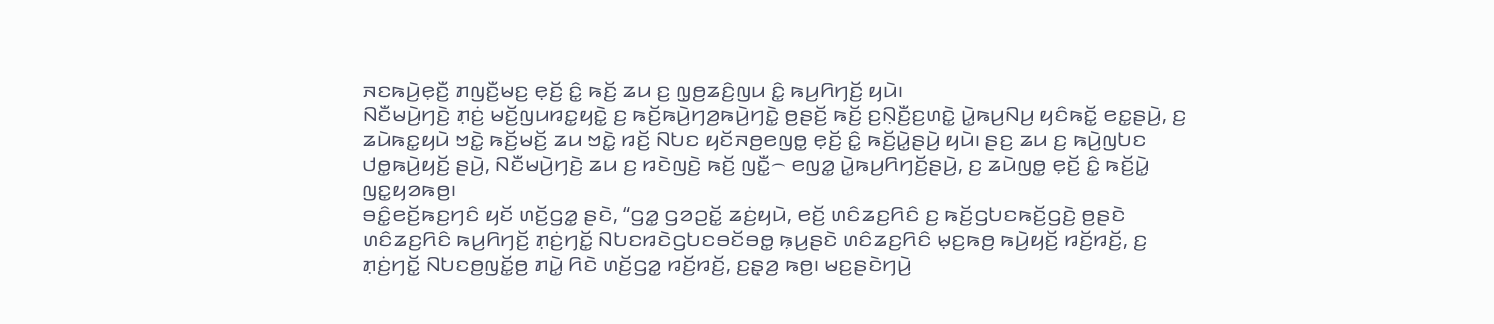ꤏꤢꤒꤣꤧ꤬ꤕ꤫ꤢꤪ꤬ ꤊꤜꤢꤪ꤬ꤗꤢ꤬ ꤕ꤫ꤢꤩ꤬ ꤢꤨ꤭ ꤒꤢꤩ꤬ ꤘꤣ ꤢ꤬ ꤜ꤫ꤥ꤬ꤘꤢꤨ꤬ꤜꤣ ꤢꤨ꤭ ꤒꤣ꤬ꤖꤚꤢꤩ꤬ ꤟꤣꤧ꤯
ꤡꤢꤪꤗꤣꤧ꤬ꤚꤢꤧ꤬ ꤊ꤫ꤢꤦ꤬ ꤗꤢꤩ꤬ꤜꤣꤙꤢ꤭ꤟꤢꤧ꤭ ꤢ꤬ ꤒꤢꤩ꤬ꤒꤣꤧ꤬ꤚꤤ꤬ꤒꤣꤧ꤬ꤚꤢꤧ꤭ ꤥ꤬ꤔꤢꤩ꤬ ꤒꤢꤩ꤬ ꤢ꤬ꤡ꤫ꤢꤪ꤬ꤢ꤬ꤛꤢꤧ꤭ ꤣꤧ꤭ꤒꤣ꤬ꤡꤣ꤬ ꤟꤢꤨꤒꤢꤩ꤭ ꤕꤢ꤭ꤔꤣꤧ꤬, ꤢ꤬ ꤘꤣꤧꤒꤢ꤭ꤟꤣꤧ ꤠꤢꤧ꤭ ꤒꤢꤩ꤬ꤗꤢꤩ꤬ ꤘꤣ ꤠꤢꤧ꤭ ꤙꤢꤩ꤬ ꤡꤝꤢ ꤟꤢꤩꤏꤥ꤬ꤕꤜꤥ꤭ ꤕ꤫ꤢꤩ꤬ ꤢꤨ꤭ ꤒꤢꤩ꤬ꤣꤧ꤭ꤔꤣꤧ꤬ ꤟꤣꤧ꤯ ꤔꤢ꤬ ꤘꤣ ꤢ꤬ ꤒꤣꤧ꤬ꤜꤝꤢ ꤓꤥ꤭ꤒꤣꤧ꤬ꤟꤢꤩ꤬ ꤔꤣꤧ꤬, ꤡꤢꤪꤗꤣꤧ꤬ꤚꤢꤧ꤬ ꤘꤣ ꤢ꤬ ꤙꤢꤧꤜꤢꤧ꤬ ꤒꤢꤩ꤬ ꤜꤢꤪ꤭꤮ ꤕꤜꤤ꤭ ꤣꤧ꤭ꤒꤣ꤬ꤖꤚꤢꤩ꤬ꤔꤣꤧ꤬, ꤢ꤬ ꤘꤣꤧꤜꤥ꤭ ꤕ꤫ꤢꤩ꤬ ꤢꤨ꤭ ꤒꤢꤩ꤬ꤣꤧ꤭ ꤜꤢ꤭ꤟꤤꤒꤥ꤬꤯
ꤋꤢꤨ꤭ꤕꤢꤩ꤬ꤒꤢ꤬ꤚꤢꤨ ꤟꤢꤩ ꤛꤢꤩ꤬ꤞꤤ꤭ ꤔꤢꤧ, “ꤞꤤ꤭ ꤞꤤꤑꤢꤩ꤭ ꤘꤢꤦ꤬ꤟꤣꤧ, ꤕꤢꤩ꤬ ꤛꤢꤨꤘꤢ꤬ꤖꤢꤨ ꤢ꤬ ꤒꤢꤩ꤬ꤞꤝꤢꤒꤢꤩ꤬ꤞꤢꤧ꤬ ꤥ꤬ꤔꤢꤧ ꤛꤢꤨꤘꤢ꤬ꤖꤢꤨ ꤒꤣ꤬ꤖꤚꤢꤩ꤬ ꤊ꤫ꤢꤦ꤬ꤚꤢꤩ꤭ ꤡꤝꤢꤙꤢꤧꤞꤝꤢꤋꤢꤩꤋꤥ꤭ ꤒ꤫ꤣ꤬ꤔꤢꤧ ꤛꤢꤨꤘꤢ꤬ꤖꤢꤨ ꤗ꤫ꤢ꤬ꤒꤥ꤬ ꤒꤣꤧ꤬ꤟꤢꤩ꤬ ꤙꤢꤩ꤬ꤙꤢꤩ꤬, ꤢ꤬ ꤊ꤫ꤢꤦ꤬ꤚꤢꤩ꤭ ꤡꤝꤢꤥ꤬ꤜꤢꤩ꤭ꤥ꤬ ꤊꤣꤧ꤭ ꤖꤢꤧ ꤛꤢꤩ꤬ꤞꤤ꤭ ꤙꤢꤩ꤬ꤙꤢꤩ꤬, ꤢ꤬ꤔ꤫ꤤ꤬ ꤒꤥ꤬꤯ ꤗꤢ꤬ꤔꤢꤧꤚꤣꤧ꤬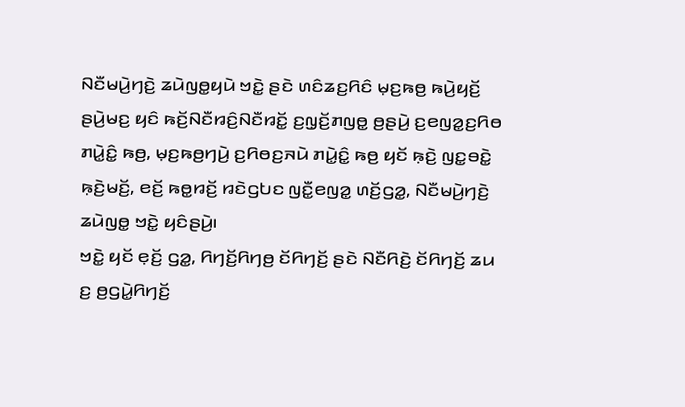ꤡꤢꤪꤗꤣꤧ꤬ꤚꤢꤧ꤬ ꤘꤣꤧꤜꤥ꤭ꤟꤣꤧ ꤠꤢꤧ꤭ ꤔꤢꤧ ꤛꤢꤨꤘꤢ꤬ꤖꤢꤨ ꤗ꤫ꤢ꤬ꤒꤥ꤬ ꤒꤣꤧ꤬ꤟꤢꤩ꤬ ꤔꤣꤧ꤬ꤗꤢ꤬ ꤟꤢꤨ ꤒꤢꤩ꤬ꤡꤢꤪꤙꤢꤨ꤬ꤡꤢꤪꤙꤢꤩ꤭ ꤢ꤬ꤜ꤫ꤢꤩ꤬ꤊꤜꤥ꤭ ꤥ꤬ꤔꤣꤧ꤬ ꤢ꤬ꤕꤜꤤ꤭ꤢ꤬ꤖꤥ ꤊꤣꤧ꤭ꤢꤨ꤭ ꤒꤥ꤬, ꤗ꤫ꤢ꤬ꤒꤥ꤬ꤚꤣꤧ꤬ ꤢ꤬ꤖꤥꤢ꤬ꤏꤣꤧ ꤊꤣꤧ꤭ꤢꤨ꤭ ꤒꤥ꤬ ꤟꤢꤩ ꤒ꤫ꤢꤧ꤬ ꤜꤢ꤭ꤋꤢꤧ꤭ ꤒ꤫ꤢꤧ꤬ꤗꤢꤩ꤬, ꤕꤢꤩ꤬ ꤒꤥ꤭ꤙꤢꤩ꤬ ꤙꤢꤧꤞꤝꤢ ꤜꤢꤪ꤭ꤕꤜꤤ꤭ ꤛꤢꤩ꤬ꤞꤤ꤭, ꤡꤢꤪꤗꤣꤧ꤬ꤚꤢꤧ꤬ ꤘꤣꤧꤜꤥ꤭ ꤠꤢꤧ꤭ ꤟꤢꤨꤔꤣꤧ꤬꤯
ꤠꤢꤧ꤭ ꤟꤢꤩ ꤕ꤫ꤢꤩ꤬ ꤞꤤ꤭, ꤖꤚꤢꤩ꤬ꤖꤚꤥ꤬ ꤢꤩꤖꤚꤢꤩ꤬ ꤔꤢꤧ ꤡꤢꤪꤖꤢꤧ꤬ ꤢꤩꤖꤚꤢꤩ꤬ ꤘꤣ ꤢ꤬ ꤥ꤬ꤞꤣꤧ꤭ꤖꤚꤢꤩ꤬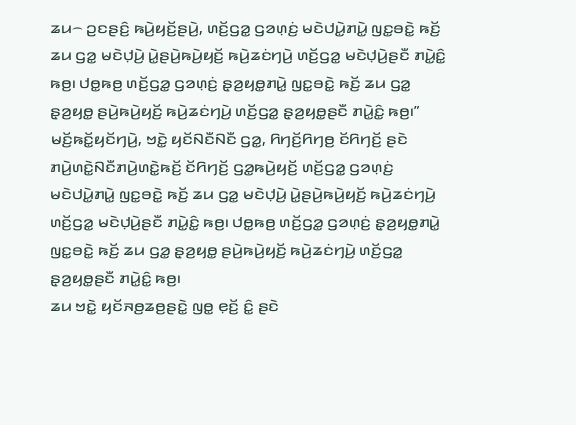ꤘꤣ꤮ ꤑꤢꤔꤢꤨ꤬ ꤒꤣꤧ꤬ꤟꤢꤩ꤬ꤔꤣꤧ꤬, ꤛꤢꤩ꤬ꤞꤤ꤭ ꤞꤤꤛ꤫ꤢꤦ꤬ ꤗꤢꤧꤓꤣꤧ꤭ꤊꤣꤧ꤭ ꤜꤢ꤭ꤋꤢꤧ꤭ ꤒꤢꤩ꤬ ꤘꤣ ꤞꤤ꤭ ꤗꤢꤧꤓ꤫ꤣꤧ꤬ ꤣꤧ꤭ꤔꤣꤧ꤬ꤒꤣꤧ꤬ꤟꤢꤩ꤬ ꤒꤣꤧ꤬ꤘꤢꤦꤚꤣꤧ꤬ ꤛꤢꤩ꤬ꤞꤤ꤭ ꤗꤢꤧꤓ꤫ꤣꤧ꤬ꤔꤢꤪ ꤊꤣꤧ꤭ꤢꤨ꤭ ꤒꤥ꤬꤯ ꤓꤥ꤭ꤒꤥ꤬ ꤛꤢꤩ꤬ꤞꤤ꤭ ꤞꤤꤛ꤫ꤢꤦ꤬ ꤔ꤫ꤤ꤬ꤟꤥ꤭ꤊꤣꤧ꤭ ꤜꤢ꤭ꤋꤢꤧ꤭ ꤒꤢꤩ꤬ ꤘꤣ ꤞꤤ꤭ ꤔ꤫ꤤ꤬ꤟꤥ꤭ ꤔꤣꤧ꤬ꤒꤣꤧ꤬ꤟꤢꤩ꤬ ꤒꤣꤧ꤬ꤘꤢꤦꤚꤣꤧ꤬ ꤛꤢꤩ꤬ꤞꤤ꤭ ꤔ꤫ꤤ꤬ꤟꤥ꤭ꤔꤢꤪ ꤊꤣꤧ꤭ꤢꤨ꤭ ꤒꤥ꤬꤯”
ꤗꤢꤩ꤬ꤒꤢꤩ꤭ꤟꤢꤩꤚꤣꤧ꤬, ꤠꤢꤧ꤭ ꤟꤢꤩꤡꤢꤪꤡꤢꤪ ꤞꤤ꤭, ꤖꤚꤢꤩ꤬ꤖꤚꤥ꤬ ꤢꤩꤖꤚꤢꤩ꤬ ꤔꤢꤧ ꤊꤣꤧ꤬ꤛꤢꤧ꤭ꤡꤢꤪꤊꤣꤧ꤬ꤛꤢꤧ꤭ꤒꤢꤩ꤬ ꤢꤩꤖꤚꤢꤩ꤬ ꤞꤤ꤭ꤒꤣꤧ꤬ꤟꤢꤩ꤬ ꤛꤢꤩ꤬ꤞꤤ꤭ ꤞꤤꤛ꤫ꤢꤦ꤬ ꤗꤢꤧꤓꤣꤧ꤭ꤊꤣꤧ꤭ ꤜꤢ꤭ꤋꤢꤧ꤭ ꤒꤢꤩ꤬ ꤘꤣ ꤞꤤ꤭ ꤗꤢꤧꤓ꤫ꤣꤧ꤬ ꤣꤧ꤭ꤔꤣꤧ꤬ꤒꤣꤧ꤬ꤟꤢꤩ꤬ ꤒꤣꤧ꤬ꤘꤢꤦꤚꤣꤧ꤬ ꤛꤢꤩ꤬ꤞꤤ꤭ ꤗꤢꤧꤓ꤫ꤣꤧ꤬ꤔꤢꤪ ꤊꤣꤧ꤭ꤢꤨ꤭ ꤒꤥ꤬꤯ ꤓꤥ꤭ꤒꤥ꤬ ꤛꤢꤩ꤬ꤞꤤ꤭ ꤞꤤꤛ꤫ꤢꤦ꤬ ꤔ꤫ꤤ꤬ꤟꤥ꤭ꤊꤣꤧ꤭ ꤜꤢ꤭ꤋꤢꤧ꤭ ꤒꤢꤩ꤬ ꤘꤣ ꤞꤤ꤭ ꤔ꤫ꤤ꤬ꤟꤥ꤭ ꤔꤣꤧ꤬ꤒꤣꤧ꤬ꤟꤢꤩ꤬ ꤒꤣꤧ꤬ꤘꤢꤦꤚꤣꤧ꤬ ꤛꤢꤩ꤬ꤞꤤ꤭ ꤔ꤫ꤤ꤬ꤟꤥ꤭ꤔꤢꤪ ꤊꤣꤧ꤭ꤢꤨ꤭ ꤒꤥ꤬꤯
ꤘꤣ ꤠꤢꤧ꤭ ꤟꤢꤩꤏꤥ꤬ꤘꤥ꤬ꤔꤢꤧ꤭ ꤜꤥ꤭ ꤕ꤫ꤢꤩ꤬ ꤢꤨ꤭ ꤔꤢꤧ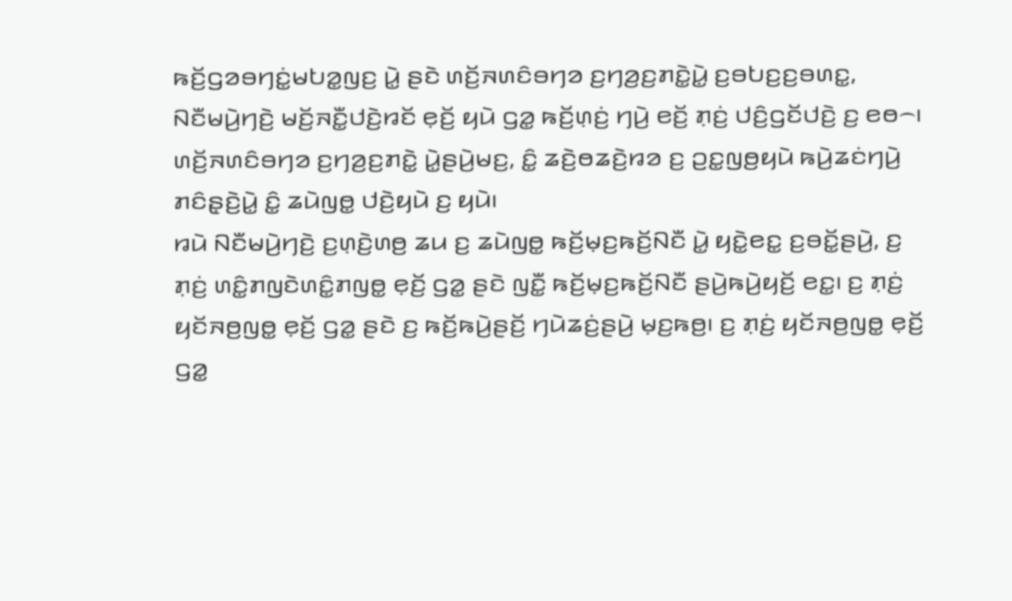ꤒꤢꤩ꤬ꤞꤤꤋꤚꤢꤦ꤭ꤗꤝꤤ꤭ꤜꤢ꤬ ꤣꤧ꤭ ꤔꤢꤧ ꤛꤢꤩ꤬ꤏꤛꤢꤨꤋꤚꤤ ꤢ꤬ꤚꤤ꤬ꤢ꤬ꤊꤢꤧ꤭ꤣꤧ꤭ ꤢ꤬ꤋꤝꤢ꤬ꤢ꤬ꤋꤛꤢ꤭, ꤡꤢꤪꤗꤣꤧ꤬ꤚꤢꤧ꤬ ꤗꤢꤩ꤬ꤏꤢꤪ꤭ꤓꤢꤧ꤬ꤙꤢꤩ ꤕ꤫ꤢꤩ꤬ ꤟꤣꤧ ꤞꤤ꤭ ꤒꤢꤩ꤬ꤛ꤫ꤢꤦ꤬ ꤚꤣꤧ꤬ ꤕꤢꤩ꤬ ꤊ꤫ꤢꤦ꤬ ꤓꤢꤨ꤬ꤞꤢꤩꤓꤢꤧ꤬ ꤢ꤬ ꤕꤥ꤮꤯ ꤛꤢꤩ꤬ꤏꤛꤢꤨꤋꤚꤤ ꤢ꤬ꤚꤤ꤬ꤢ꤬ꤊꤢꤧ꤭ ꤣꤧ꤭ꤔꤣꤧ꤬ꤗꤢ꤬, ꤢꤨ꤭ ꤘꤢꤧ꤬ꤥꤘꤢꤧ꤬ꤙꤤ ꤢ꤬ ꤑꤢ꤭ꤜꤥ꤬ꤟꤣꤧ ꤒꤣꤧ꤬ꤘꤢꤦꤚꤣꤧ꤬ ꤊꤢꤨꤔ꤫ꤢꤧ꤬ꤣꤧ꤭ ꤢꤨ꤭ ꤘꤣꤧꤜꤥ꤭ ꤓꤢꤧ꤬ꤟꤣꤧ ꤢ꤬ ꤟꤣꤧ꤯
ꤙꤣꤧ ꤡꤢꤪꤗꤣꤧ꤬ꤚꤢꤧ꤬ ꤢ꤬ꤛ꤫ꤢꤧ꤬ꤛꤥ꤬ ꤘꤣ ꤢ꤬ ꤘꤣꤧꤜꤥ꤭ ꤒꤢꤩ꤬ꤗ꤫ꤢ꤬ꤒꤢꤩ꤬ꤡꤢꤪ ꤣꤧ꤭ ꤟꤢꤧ꤭ꤕꤢ꤭ ꤢ꤬ꤋꤢꤩ꤭ꤔꤣꤧ꤬, ꤢ꤬ ꤊ꤫ꤢꤦ꤬ ꤛꤢꤨ꤭ꤊꤜꤢꤧꤛꤢꤨ꤭ꤊꤜꤥ꤭ ꤕ꤫ꤢꤩ꤬ ꤞꤤ꤭ ꤔꤢꤧ ꤜꤢꤪ꤭ ꤒꤢꤩ꤬ꤗ꤫ꤢ꤬ꤒꤢꤩ꤬ꤡꤢꤪ ꤔꤣꤧ꤬ꤒꤣꤧ꤬ꤟꤢꤩ꤬ ꤕꤢ꤭꤯ ꤢ꤬ ꤊ꤫ꤢꤦ꤬ ꤟꤢꤩꤏꤥ꤬ꤜꤥ꤭ ꤕ꤫ꤢꤩ꤬ ꤞꤤ꤭ ꤔꤢꤧ ꤢ꤬ ꤒꤢꤩ꤬ꤒꤣꤧ꤬ꤔꤢꤩ꤬ ꤚꤣꤧꤘꤢꤦ꤬ꤔꤣꤧ꤬ ꤗ꤫ꤢ꤬ꤒꤥ꤬꤯ ꤢ꤬ ꤊ꤫ꤢꤦ꤬ ꤟꤢꤩꤏꤥ꤬ꤜꤥ꤭ ꤕ꤫ꤢꤩ꤬ ꤞꤤ꤭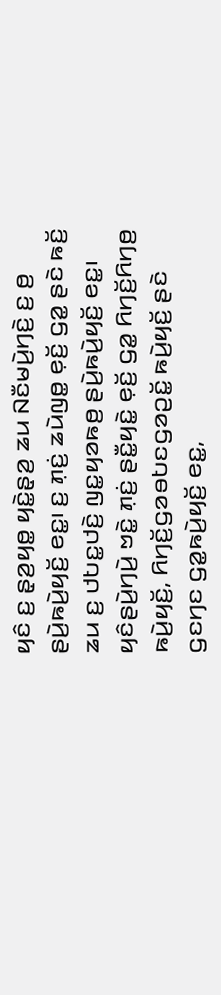ꤟꤢꤨ ꤢ꤬ ꤔ꤫ꤤ꤬ꤟꤥ꤭ ꤟꤢꤧ꤭ꤔ꤫ꤤ꤬ ꤘꤣ ꤡꤢꤪꤗꤣꤧ꤬ꤚꤢꤧ꤬ ꤢ꤬ ꤥ꤬ ꤔꤣꤧ꤬ꤒꤣꤧ꤬ꤟꤢꤩ꤬ ꤕꤢ꤭꤯ ꤢ꤬ ꤊ꤫ꤢꤦ꤬ ꤘꤣꤧꤜꤥ꤭ ꤕ꤫ꤢꤩ꤬ ꤞꤤ꤭ ꤔꤢꤧ ꤒꤢꤩ꤬ ꤘꤣ ꤢ꤬ ꤓꤝꤢ꤭ꤓꤢꤧ꤬ ꤜꤢ꤭ꤟꤤꤒꤥ꤬ ꤔꤣꤧ꤬ꤒꤣꤧ꤬ꤟꤢꤩ꤬ ꤕꤢ꤭꤯
ꤟꤢꤨꤔꤣꤧ꤬ꤚꤣꤧ꤬ ꤠꤢꤧ꤭ ꤊ꤫ꤢꤦ꤬ ꤔꤢꤪ꤭ꤟꤢꤧ꤭ ꤕ꤫ꤢꤩ꤬ ꤞꤤ꤭ ꤖꤚꤢꤩ꤬ꤖꤚꤥ꤬ ꤒꤣꤧ꤬ꤟꤢꤩ꤬, ꤖꤚꤢꤩ꤬ꤞꤤꤋꤝꤢꤞꤤꤑꤢꤩ꤭ ꤒꤣꤧ꤬ꤟꤢꤩ꤬ ꤔꤢꤧ ꤞꤢꤚꤢ ꤞꤤ꤭ꤒꤣꤧ꤬ꤟꤢꤩ꤬ ꤕꤢ꤭,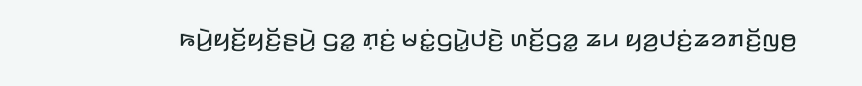ꤒꤣꤧ꤬ꤟꤢꤩ꤬ꤟꤢꤩ꤬ꤔꤣꤧ꤬ ꤞꤤ꤭ ꤊ꤫ꤢꤦ꤬ ꤗꤢꤦ꤭ꤞꤣꤧ꤭ꤓꤢꤧ꤬ ꤛꤢꤩ꤬ꤞꤤ꤭ ꤘꤣ ꤟꤤ꤬ꤓꤢꤦ꤬ꤘꤤꤊꤢꤩ꤬ꤜꤥ꤬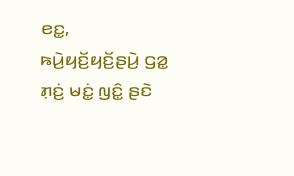ꤕꤢ꤭, ꤒꤣꤧ꤬ꤟꤢꤩ꤬ꤟꤢꤩ꤬ꤔꤣꤧ꤬ ꤞꤤ꤭ ꤊ꤫ꤢꤦ꤬ ꤗꤢꤦ꤭ ꤜꤢꤨ꤭ ꤔꤢꤧ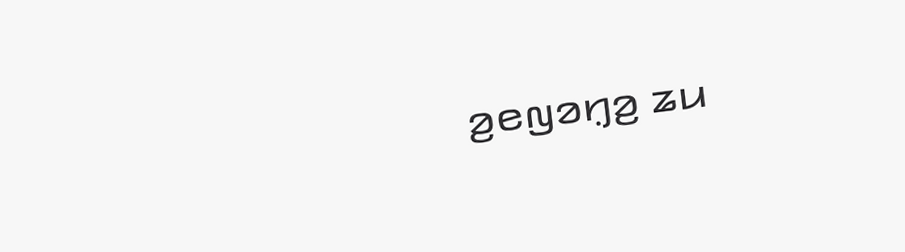ꤤ꤬ꤕꤜꤤꤚ꤫ꤤ꤬ ꤘꤣ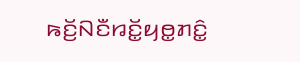ꤒꤢꤩ꤬ꤡꤢꤪꤙꤢꤩ꤭ꤟꤥ꤭ꤊꤢꤨ꤭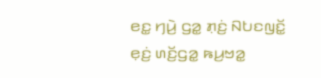ꤕꤢ꤭ ꤚꤣꤧ꤬ ꤞꤤ꤭ ꤊ꤫ꤢꤦ꤬ ꤡꤝꤢꤜꤢꤩ꤭ ꤕ꤫ꤢꤦ꤬ ꤛꤢꤩ꤬ꤞꤤ꤭ ꤒꤣ꤬ꤠꤤ꤭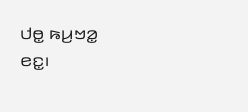ꤓꤥ꤭ ꤒꤣ꤬ꤠꤤ꤭ ꤕꤢ꤭꤯